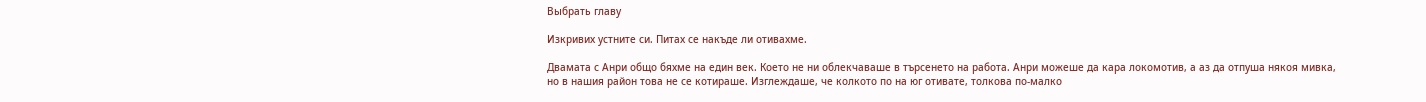Выбрать главу

Изкривих устните си. Питах се накъде ли отивахме.

Двамата с Анри общо бяхме на един век. Което не ни облекчаваше в търсенето на работа. Анри можеше да кара локомотив, а аз да отпуша някоя мивка, но в нашия район това не се котираше. Изглеждаше, че колкото по на юг отивате, толкова по-малко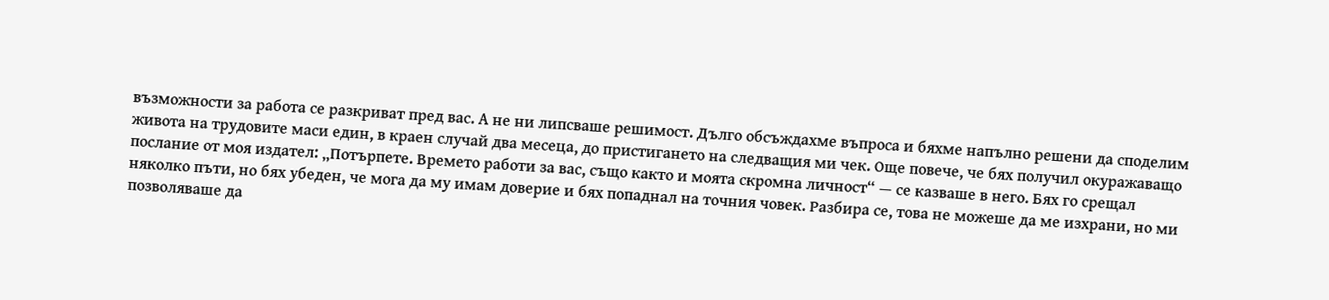възможности за работа се разкриват пред вас. А не ни липсваше решимост. Дълго обсъждахме въпроса и бяхме напълно решени да споделим живота на трудовите маси един, в краен случай два месеца, до пристигането на следващия ми чек. Още повече, че бях получил окуражаващо послание от моя издател: „Потърпете. Времето работи за вас, също както и моята скромна личност“ — се казваше в него. Бях го срещал няколко пъти, но бях убеден, че мога да му имам доверие и бях попаднал на точния човек. Разбира се, това не можеше да ме изхрани, но ми позволяваше да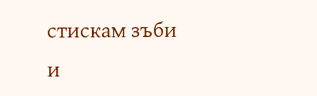стискам зъби и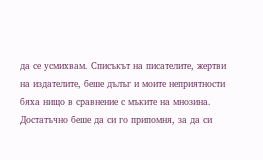да се усмихвам. Списъкът на писателите, жертви на издателите, беше дълъг и моите неприятности бяха нищо в сравнение с мъките на мнозина. Достатъчно беше да си го припомня, за да си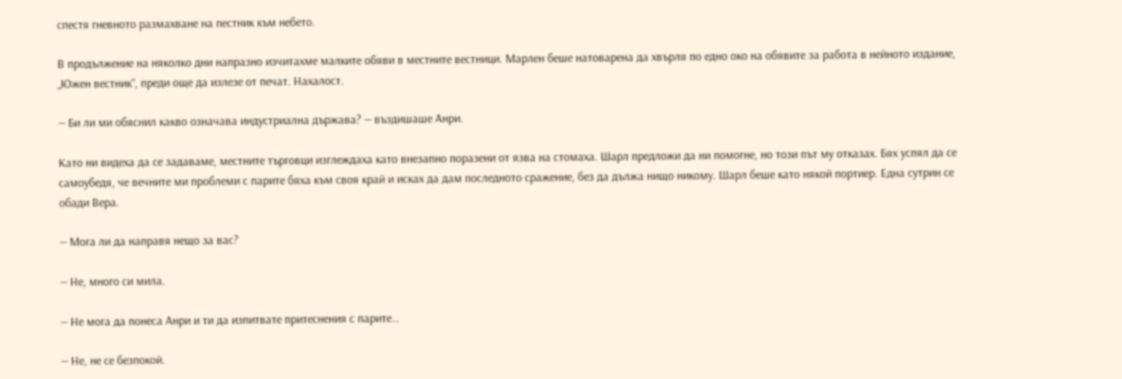спестя гневното размахване на пестник към небето.

В продължение на няколко дни напразно изчитахме малките обяви в местните вестници. Марлен беше натоварена да хвърля по едно око на обявите за работа в нейното издание, „Южен вестник“, преди още да излезе от печат. Нахалост.

— Би ли ми обяснил какво означава индустриална държава? — въздишаше Анри.

Като ни видеха да се задаваме, местните търговци изглеждаха като внезапно поразени от язва на стомаха. Шарл предложи да ни помогне, но този път му отказах. Бях успял да се самоубедя, че вечните ми проблеми с парите бяха към своя край и исках да дам последното сражение, без да дължа нищо никому. Шарл беше като някой портиер. Една сутрин се обади Вера.

— Мога ли да направя нещо за вас?

— Не, много си мила.

— Не мога да понеса Анри и ти да изпитвате притеснения с парите…

— Не, не се безпокой.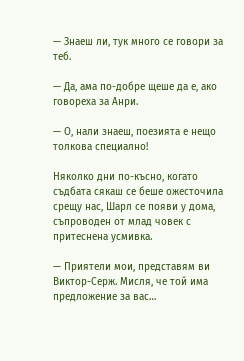— Знаеш ли, тук много се говори за теб.

— Да, ама по-добре щеше да е, ако говореха за Анри.

— О, нали знаеш, поезията е нещо толкова специално!

Няколко дни по-късно, когато съдбата сякаш се беше ожесточила срещу нас, Шарл се появи у дома, съпроводен от млад човек с притеснена усмивка.

— Приятели мои, представям ви Виктор-Серж. Мисля, че той има предложение за вас…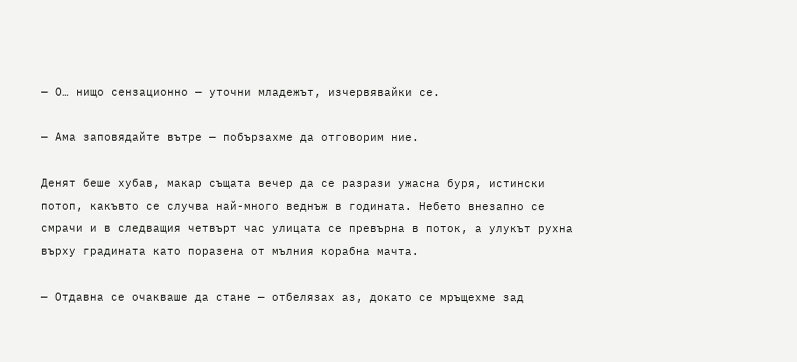— О… нищо сензационно — уточни младежът, изчервявайки се.

— Ама заповядайте вътре — побързахме да отговорим ние.

Денят беше хубав, макар същата вечер да се разрази ужасна буря, истински потоп, какъвто се случва най-много веднъж в годината. Небето внезапно се смрачи и в следващия четвърт час улицата се превърна в поток, а улукът рухна върху градината като поразена от мълния корабна мачта.

— Отдавна се очакваше да стане — отбелязах аз, докато се мръщехме зад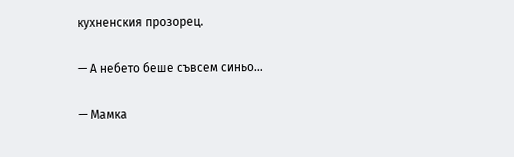кухненския прозорец.

— А небето беше съвсем синьо…

— Мамка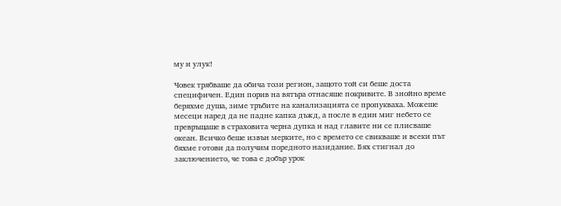му и улук!

Човек трябваше да обича този регион, защото той си беше доста специфичен. Един порив на вятъра отнасяше покривите. В знойно време беряхме душа, зиме тръбите на канализацията се пропукваха. Можеше месеци наред да не падне капка дъжд, а после в един миг небето се превръщаше в страховита черна дупка и над главите ни се плисваше океан. Всичко беше извън мерките, но с времето се свикваше и всеки път бяхме готови да получим поредното назидание. Бях стигнал до заключението, че това е добър урок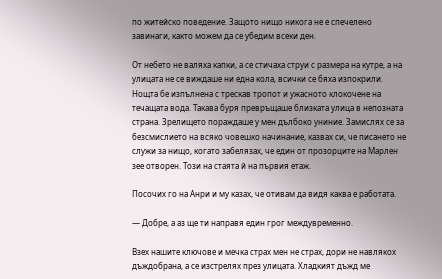по житейско поведение. Защото нищо никога не е спечелено завинаги, както можем да се убедим всеки ден.

От небето не валяха капки, а се стичаха струи с размера на кутре, а на улицата не се виждаше ни една кола, всички се бяха изпокрили. Нощта бе изпълнена с трескав тропот и ужасното клокочене на течащата вода. Такава буря превръщаше близката улица в непозната страна. Зрелището пораждаше у мен дълбоко униние. Замислях се за безсмислието на всяко човешко начинание, казвах си, че писането не служи за нищо, когато забелязах, че един от прозорците на Марлен зее отворен. Този на стаята й на първия етаж.

Посочих го на Анри и му казах, че отивам да видя каква е работата.

— Добре, а аз ще ти направя един грог междувременно.

Взех нашите ключове и мечка страх мен не страх, дори не навлякох дъждобрана, а се изстрелях през улицата. Хладкият дъжд ме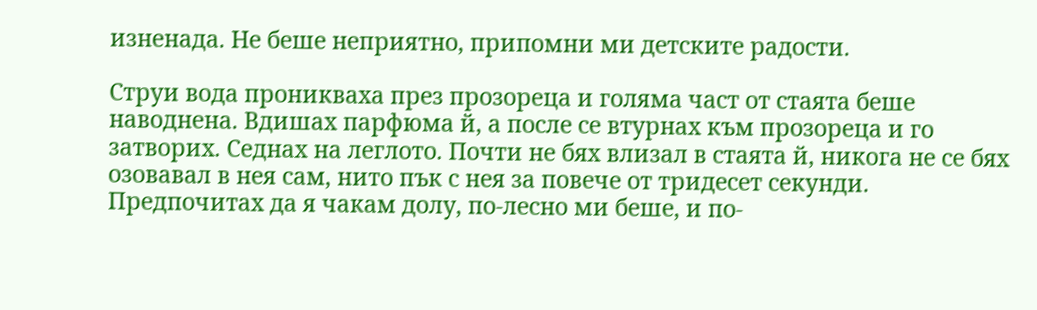изненада. Не беше неприятно, припомни ми детските радости.

Струи вода проникваха през прозореца и голяма част от стаята беше наводнена. Вдишах парфюма й, а после се втурнах към прозореца и го затворих. Седнах на леглото. Почти не бях влизал в стаята й, никога не се бях озовавал в нея сам, нито пък с нея за повече от тридесет секунди. Предпочитах да я чакам долу, по-лесно ми беше, и по-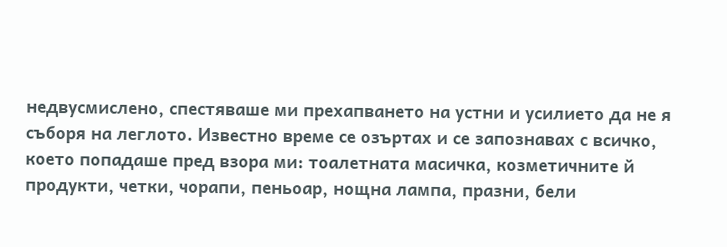недвусмислено, спестяваше ми прехапването на устни и усилието да не я съборя на леглото. Известно време се озъртах и се запознавах с всичко, което попадаше пред взора ми: тоалетната масичка, козметичните й продукти, четки, чорапи, пеньоар, нощна лампа, празни, бели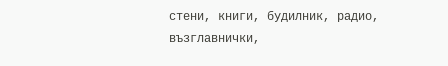стени, книги, будилник, радио, възглавнички,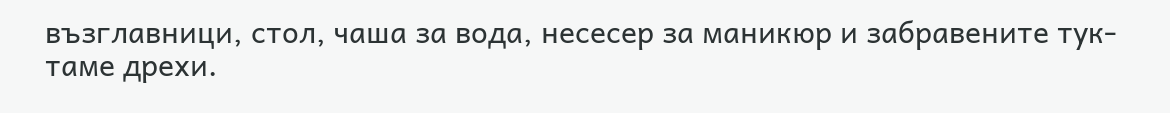възглавници, стол, чаша за вода, несесер за маникюр и забравените тук-таме дрехи.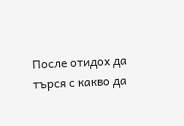После отидох да търся с какво да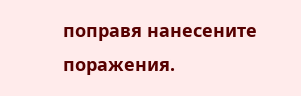поправя нанесените поражения.